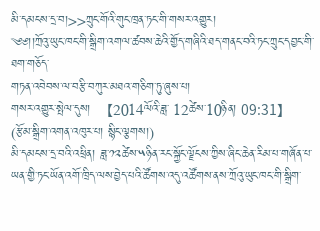མི་དམངས་དྲ་བ།>>ཀྲུང་གོའི་གུང་ཁྲན་ཏང་གི་གསར་འགྱུར།
༄༅།།ཀྲོའུ་ཡུང་ཁང་གི་སྒྲིག་འགལ་ཚབས་ཆེའི་གྱོད་གཞིའི་ཐད་གནང་བའི་ཏང་ཀྲུང་དབྱང་གི་ཐག་གཅོད་
གཏན་འབེབས་ལ་བརྩི་བཀུར་མཐའ་གཅིག་ཏུ་ཞུས་པ།
གསར་འགྱུར་སྤེལ་དུས།  【2014ལོའི་ཟླ་ 12ཚེས་10ཉིན། 09:31】   (རྩོམ་སྒྲིག་འགན་འཁུར་པ། སྙིང་ལྕགས།)
མི་དམངས་དྲ་བའི་འཕྲིན། ཟླ་༡༢ཚེས་༥ཉིན་རང་སྐྱོང་ལྗོངས་ཀྱིས་ཞིང་ཆེན་རིམ་པ་གཞོན་པ་ཡན་གྱི་ཏང་ཡོན་འགོ་ཁྲིད་ལས་བྱེད་པའི་ཚོགས་འདུ་འཚོགས་ནས་ཀྲོའུ་ཡུང་ཁང་གི་སྒྲིག་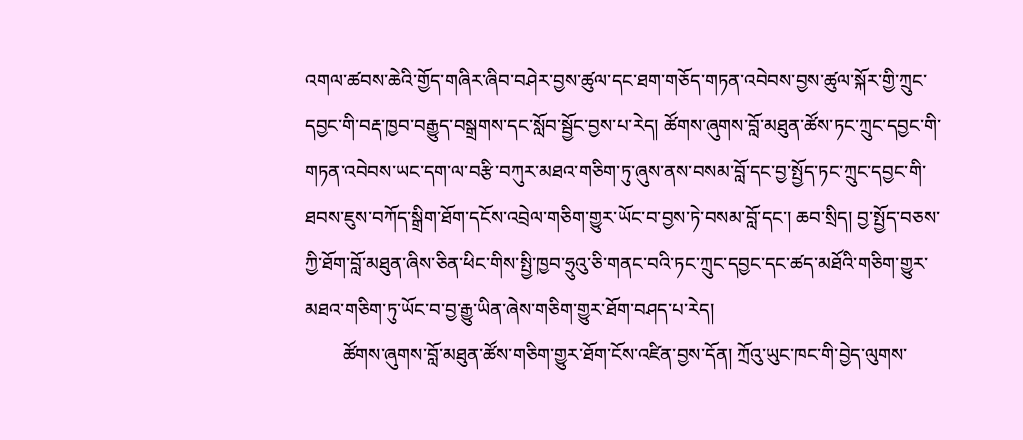འགལ་ཚབས་ཆེའི་གྱོད་གཞིར་ཞིབ་བཤེར་བྱས་ཚུལ་དང་ཐག་གཅོད་གཏན་འབེབས་བྱས་ཚུལ་སྐོར་གྱི་ཀྲུང་དབྱང་གི་བརྡ་ཁྱབ་བརྒྱུད་བསྒྲགས་དང་སློབ་སྦྱོང་བྱས་པ་རེད། ཚོགས་ཞུགས་བློ་མཐུན་ཚོས་ཏང་ཀྲུང་དབྱང་གི་གཏན་འབེབས་ཡང་དག་ལ་བརྩི་བཀུར་མཐའ་གཅིག་ཏུ་ཞུས་ནས་བསམ་བློ་དང་བྱ་སྤྱོད་ཏང་ཀྲུང་དབྱང་གི་ཐབས་ཇུས་བཀོད་སྒྲིག་ཐོག་དངོས་འབྲེལ་གཅིག་གྱུར་ཡོང་བ་བྱས་ཏེ་བསམ་བློ་དང་། ཆབ་སྲིད། བྱ་སྤྱོད་བཅས་ཀྱི་ཐོག་བློ་མཐུན་ཞིས་ཅིན་ཕིང་གིས་སྤྱི་ཁྱབ་ཧྲུའུ་ཅི་གནང་བའི་ཏང་ཀྲུང་དབྱང་དང་ཚད་མཐོའི་གཅིག་གྱུར་མཐའ་གཅིག་ཏུ་ཡོང་བ་བྱ་རྒྱུ་ཡིན་ཞེས་གཅིག་གྱུར་ཐོག་བཤད་པ་རེད།
        ཚོགས་ཞུགས་བློ་མཐུན་ཚོས་གཅིག་གྱུར་ཐོག་ངོས་འཛིན་བྱས་དོན། ཀྲོའུ་ཡུང་ཁང་གི་བྱེད་ལུགས་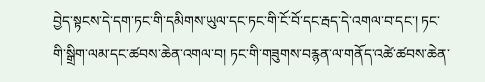བྱེད་སྟངས་དེ་དག་ཏང་གི་དམིགས་ཡུལ་དང་ཏང་གི་ངོ་བོ་དང་རྦད་དེ་འགལ་བ་དང་། ཏང་གི་སྒྲིག་ལམ་དང་ཚབས་ཆེན་འགལ་བ། ཏང་གི་གཟུགས་བརྙན་ལ་གནོད་འཚེ་ཚབས་ཆེན་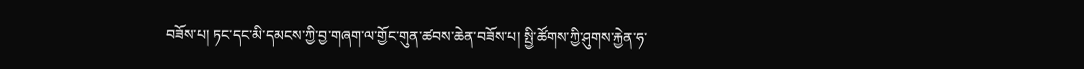བཟོས་པ། ཏང་དང་མི་དམངས་ཀྱི་བྱ་གཞག་ལ་གྱོང་གུན་ཚབས་ཆེན་བཟོས་པ། སྤྱི་ཚོགས་ཀྱི་ཤུགས་རྐྱེན་ཧ་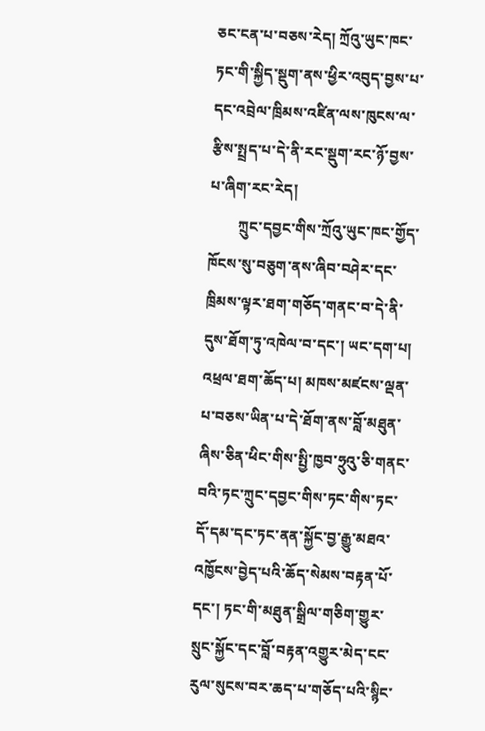ཅང་ངན་པ་བཅས་རེད། ཀྲོའུ་ཡུང་ཁང་ཏང་གི་སྐྱིད་སྡུག་ནས་ཕྱིར་འབུད་བྱས་པ་དང་འབྲེལ་ཁྲིམས་འཛིན་ལས་ཁུངས་ལ་རྩིས་སྤྲད་པ་དེ་ནི་རང་སྡུག་རང་ཉོ་བྱས་པ་ཞིག་རང་རེད།
        ཀྲུང་དབྱང་གིས་ཀྲོའུ་ཡུང་ཁང་གྱོད་ཁོངས་སུ་བཅུག་ནས་ཞིབ་བཤེར་དང་ཁྲིམས་ལྟར་ཐག་གཅོད་གནང་བ་དེ་ནི་དུས་ཐོག་ཏུ་འཁེལ་བ་དང་། ཡང་དག་པ། འཕྲལ་ཐག་ཆོད་པ། མཁས་མཛངས་ལྡན་པ་བཅས་ཡིན་པ་དེ་ཐོག་ནས་བློ་མཐུན་ཞིས་ཅིན་ཕིང་གིས་སྤྱི་ཁྱབ་ཧྲུའུ་ཅི་གནང་བའི་ཏང་ཀྲུང་དབྱང་གིས་ཏང་གིས་ཏང་དོ་དམ་དང་ཏང་ནན་སྐྱོང་བྱ་རྒྱུ་མཐའ་འཁྱོངས་བྱེད་པའི་ཆོད་སེམས་བརྟན་པོ་དང་། ཏང་གི་མཐུན་སྒྲིལ་གཅིག་གྱུར་སྲུང་སྐྱོང་དང་བློ་བརྟན་འགྱུར་མེད་ངང་རུལ་སུངས་བར་ཆད་པ་གཅོད་པའི་སྙིང་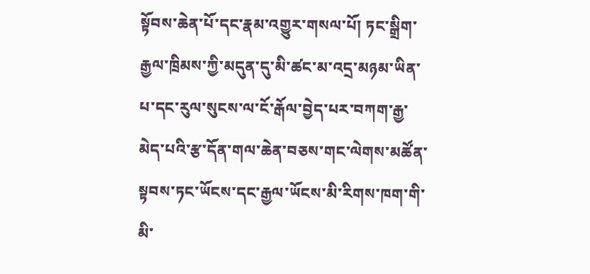སྟོབས་ཆེན་པོ་དང་རྣམ་འགྱུར་གསལ་པོ། ཏང་སྒྲིག་རྒྱལ་ཁྲིམས་ཀྱི་མདུན་དུ་མི་ཚང་མ་འདྲ་མཉམ་ཡིན་པ་དང་རུལ་སུངས་ལ་ངོ་རྒོལ་བྱེད་པར་བཀག་རྒྱ་མེད་པའི་རྩ་དོན་གལ་ཆེན་བཅས་གང་ལེགས་མཚོན་སྟབས་ཏང་ཡོངས་དང་རྒྱལ་ཡོངས་མི་རིགས་ཁག་གི་མི་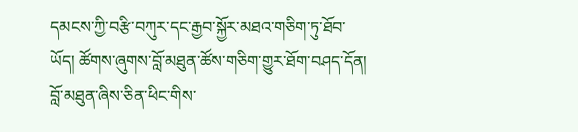དམངས་ཀྱི་བརྩི་བཀུར་དང་རྒྱབ་སྐྱོར་མཐའ་གཅིག་ཏུ་ཐོབ་ཡོད། ཚོགས་ཞུགས་བློ་མཐུན་ཚོས་གཅིག་གྱུར་ཐོག་བཤད་དོན། བློ་མཐུན་ཞིས་ཅིན་ཕིང་གིས་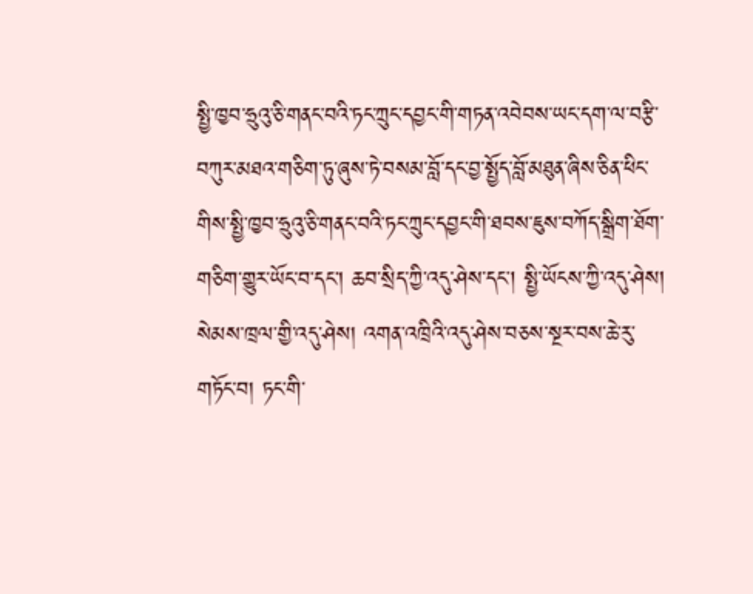སྤྱི་ཁྱབ་ཧྲུའུ་ཅི་གནང་བའི་ཏང་ཀྲུང་དབྱང་གི་གཏན་འབེབས་ཡང་དག་ལ་བརྩི་བཀུར་མཐའ་གཅིག་ཏུ་ཞུས་ཏེ་བསམ་བློ་དང་བྱ་སྤྱོད་བློ་མཐུན་ཞིས་ཅིན་ཕིང་གིས་སྤྱི་ཁྱབ་ཧྲུའུ་ཅི་གནང་བའི་ཏང་ཀྲུང་དབྱང་གི་ཐབས་ཇུས་བཀོད་སྒྲིག་ཐོག་གཅིག་གྱུར་ཡོང་བ་དང་། ཆབ་སྲིད་ཀྱི་འདུ་ཤེས་དང་། སྤྱི་ཡོངས་ཀྱི་འདུ་ཤེས། སེམས་ཁྲལ་གྱི་འདུ་ཤེས། འགན་འཁྲིའི་འདུ་ཤེས་བཅས་སྔར་བས་ཆེ་རུ་གཏོང་བ། ཏང་གི་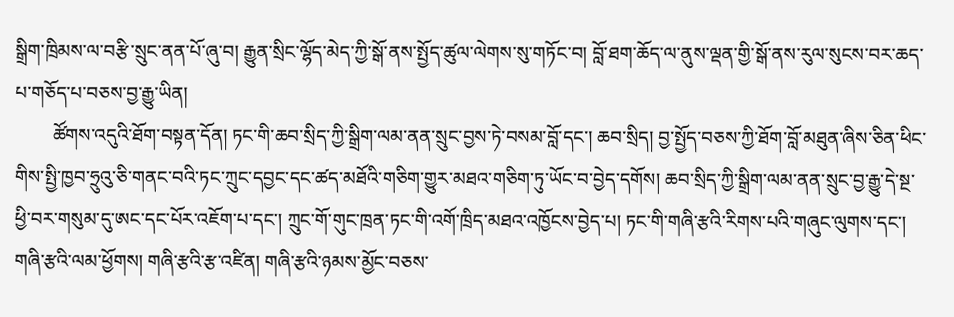སྒྲིག་ཁྲིམས་ལ་བརྩི་སྲུང་ནན་པོ་ཞུ་བ། རྒྱུན་སྲིང་ལྷོད་མེད་ཀྱི་སྒོ་ནས་སྤྱོད་ཚུལ་ལེགས་སུ་གཏོང་བ། བློ་ཐག་ཆོད་ལ་ནུས་ལྡན་གྱི་སྒོ་ནས་རུལ་སུངས་བར་ཆད་པ་གཅོད་པ་བཅས་བྱ་རྒྱུ་ཡིན།
        ཚོགས་འདུའི་ཐོག་བསྟན་དོན། ཏང་གི་ཆབ་སྲིད་ཀྱི་སྒྲིག་ལམ་ནན་སྲུང་བྱས་ཏེ་བསམ་བློ་དང་། ཆབ་སྲིད། བྱ་སྤྱོད་བཅས་ཀྱི་ཐོག་བློ་མཐུན་ཞིས་ཅིན་ཕིང་གིས་སྤྱི་ཁྱབ་ཧྲུའུ་ཅི་གནང་བའི་ཏང་ཀྲུང་དབྱང་དང་ཚད་མཐོའི་གཅིག་གྱུར་མཐའ་གཅིག་ཏུ་ཡོང་བ་བྱེད་དགོས། ཆབ་སྲིད་ཀྱི་སྒྲིག་ལམ་ནན་སྲུང་བྱ་རྒྱུ་དེ་སྔ་ཕྱི་བར་གསུམ་དུ་ཨང་དང་པོར་འཇོག་པ་དང་། ཀྲུང་གོ་གུང་ཁྲན་ཏང་གི་འགོ་ཁྲིད་མཐའ་འཁྱོངས་བྱེད་པ། ཏང་གི་གཞི་རྩའི་རིགས་པའི་གཞུང་ལུགས་དང་། གཞི་རྩའི་ལམ་ཕྱོགས། གཞི་རྩའི་རྩ་འཛིན། གཞི་རྩའི་ཉམས་མྱོང་བཅས་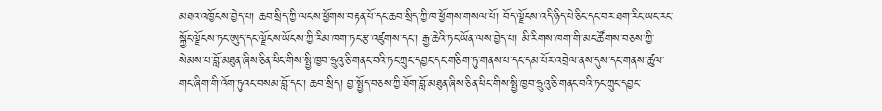མཐའ་འཁྱོངས་བྱེད་པ། ཆབ་སྲིད་ཀྱི་ལངས་ཕྱོགས་བརྟན་པོ་དང་ཆབ་སྲིད་ཀྱི་ཁ་ཕྱོགས་གསལ་པོ། བོད་ལྗོངས་འདི་ཉིད་པེ་ཅིང་དང་བར་ཐག་རིང་ཡང་རང་སྐྱོང་ལྗོངས་ཏང་ཨུད་དང་ལྗོངས་ཡོངས་ཀྱི་རིམ་ཁག་ཏང་རྩ་འཛུགས་དང་། རྒྱ་ཆེའི་ཏང་ཡོན་ལས་བྱེད་པ། མི་རིགས་ཁག་གི་མང་ཚོགས་བཅས་ཀྱི་སེམས་པ་བློ་མཐུན་ཞིས་ཅིན་ཕིང་གིས་སྤྱི་ཁྱབ་ཧྲུའུ་ཅི་གནང་བའི་ཏང་ཀྲུང་དབྱང་དང་གཅིག་ཏུ་གནས་པ་དང་དམ་པོར་འབྲེལ་ནས་དུས་དང་གནས་ཚུལ་གང་ཞིག་གི་འོག་ཏུའང་བསམ་བློ་དང་། ཆབ་སྲིད། བྱ་སྤྱོད་བཅས་ཀྱི་ཐོག་བློ་མཐུན་ཞིས་ཅིན་ཕིང་གིས་སྤྱི་ཁྱབ་ཧྲུའུ་ཅི་གནང་བའི་ཏང་ཀྲུང་དབྱང་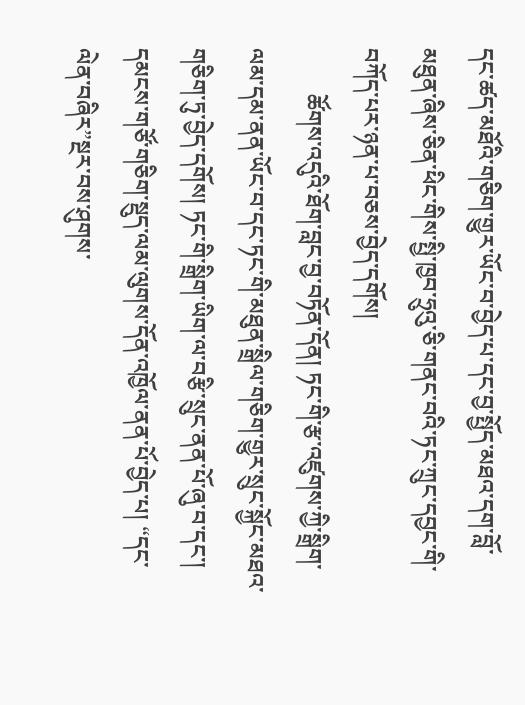དང་ཚད་མཐོའི་གཅིག་གྱུར་ཡོང་བ་བྱེད་པ་དང་བྱ་སྤྱོད་མཐའ་དག་བློ་མཐུན་ཞིས་ཅིན་ཕིང་གིས་སྤྱི་ཁྱབ་ཧྲུའུ་ཅི་གནང་བའི་ཏང་ཀྲུང་དབྱང་གི་བཀོད་པར་ཉན་པ་བཅས་བྱེད་དགོས།
        ཚོགས་འདུའི་ཐོག་བླང་བྱ་བཏོན་དོན། ཏང་གི་རྩ་འཛུགས་ཀྱི་སྒྲིག་ལམ་དམ་ནན་ཡོང་བ་དང་ཏང་གི་མཐུན་སྒྲིལ་གཅིག་གྱུར་སྲུང་སྐྱོང་མཐའ་གཅིག་ཏུ་བྱེད་དགོས། ཏང་གི་སྒྲིག་ཡིག་ལ་བརྩི་སྲུང་ནན་པོ་ཞུ་བ་དང་། དམངས་གཙོ་གཅིག་སྡུད་ལམ་ལུགས་དོན་འཁྱོལ་ནན་པོ་བྱེད་པ། “དང་ལེན་བཞིར”སྔར་བས་ཤུགས་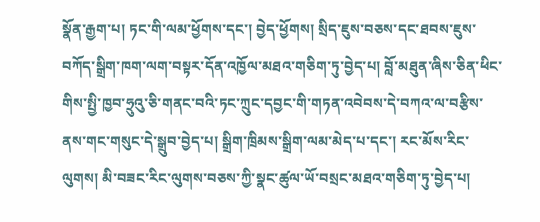སྣོན་རྒྱག་པ། ཏང་གི་ལམ་ཕྱོགས་དང་། བྱེད་ཕྱོགས། སྲིད་ཇུས་བཅས་དང་ཐབས་ཇུས་བཀོད་སྒྲིག་ཁག་ལག་བསྟར་དོན་འཁྱོལ་མཐའ་གཅིག་ཏུ་བྱེད་པ། བློ་མཐུན་ཞིས་ཅིན་ཕིང་གིས་སྤྱི་ཁྱབ་ཧྲུའུ་ཅི་གནང་བའི་ཏང་ཀྲུང་དབྱང་གི་གཏན་འབེབས་དེ་བཀའ་ལ་བརྩིས་ནས་གང་གསུང་དེ་སྒྲུབ་བྱེད་པ། སྒྲིག་ཁྲིམས་སྒྲིག་ལམ་མེད་པ་དང་། རང་མོས་རིང་ལུགས། མི་བཟང་རིང་ལུགས་བཅས་ཀྱི་སྣང་ཚུལ་ཡོ་བསྲང་མཐའ་གཅིག་ཏུ་བྱེད་པ།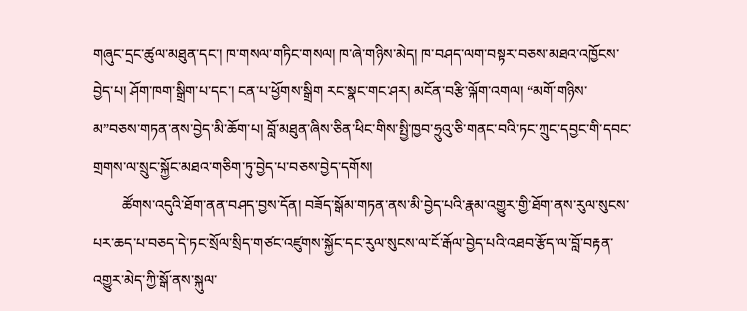གཞུང་དྲང་ཚུལ་མཐུན་དང་། ཁ་གསལ་གཏིང་གསལ། ཁ་ཞེ་གཉིས་མེད། ཁ་བཤད་ལག་བསྟར་བཅས་མཐའ་འཁྱོངས་བྱེད་པ། ཤོག་ཁག་སྒྲིག་པ་དང་། ངན་པ་ཕྱོགས་སྒྲིག རང་སྣང་གང་ཤར། མངོན་བརྩི་ལྐོག་འགལ། “མགོ་གཉིས་མ”བཅས་གཏན་ནས་བྱེད་མི་ཆོག་པ། བློ་མཐུན་ཞིས་ཅིན་ཕིང་གིས་སྤྱི་ཁྱབ་ཧྲུའུ་ཅི་གནང་བའི་ཏང་ཀྲུང་དབྱང་གི་དབང་གྲགས་ལ་སྲུང་སྐྱོང་མཐའ་གཅིག་ཏུ་བྱེད་པ་བཅས་བྱེད་དགོས།
        ཚོགས་འདུའི་ཐོག་ནན་བཤད་བྱས་དོན། བཟོད་སྒོམ་གཏན་ནས་མི་བྱེད་པའི་རྣམ་འགྱུར་གྱི་ཐོག་ནས་རུལ་སུངས་པར་ཆད་པ་བཅད་དེ་ཏང་སྲོལ་སྲིད་གཙང་འཛུགས་སྐྱོང་དང་རུལ་སུངས་ལ་ངོ་རྒོལ་བྱེད་པའི་འཐབ་རྩོད་ལ་བློ་བརྟན་འགྱུར་མེད་ཀྱི་སྒོ་ནས་སྐུལ་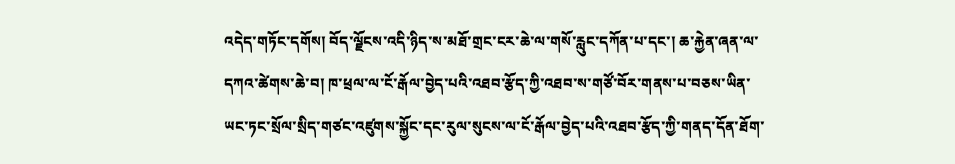འདེད་གཏོང་དགོས། བོད་ལྗོངས་འདི་ཉིད་ས་མཐོ་གྲང་ངར་ཆེ་ལ་གསོ་རླུང་དཀོན་པ་དང་། ཆ་རྐྱེན་ཞན་ལ་དཀའ་ཚེགས་ཆེ་བ། ཁ་ཕྲལ་ལ་ངོ་རྒོལ་བྱེད་པའི་འཐབ་རྩོད་ཀྱི་འཐབ་ས་གཙོ་བོར་གནས་པ་བཅས་ཡིན་ཡང་ཏང་སྲོལ་སྲིད་གཙང་འཛུགས་སྐྱོང་དང་རུལ་སུངས་ལ་ངོ་རྒོལ་བྱེད་པའི་འཐབ་རྩོད་ཀྱི་གནད་དོན་ཐོག་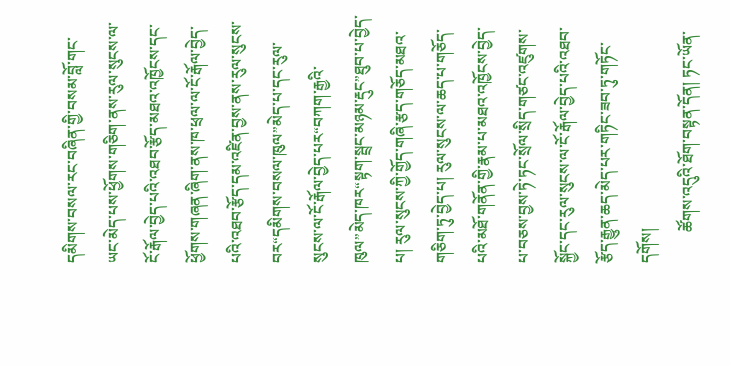དམིགས་བསལ་རང་བཞིན་གྱི་བསམ་བློ་གང་ཡང་མེད་པས་ཕྱོགས་གཅིག་ནས་རུལ་སུངས་ལ་ངོ་རྒོལ་བྱེད་པའི་འཐབ་རྩོད་མཐའ་འཁྱོངས་དང་ཕྱོགས་གཞན་ཞིག་ནས་ཁ་ཕྲལ་ལ་ངོ་རྒོལ་བྱེད་པའི་འཐབ་རྩོད་དམ་འཛིན་བྱས་ནས་རུལ་སུངས་བར“དམིགས་བསལ་ཁུལ”མེད་པ་དང་རུལ་སུངས་ལ་ངོ་རྒོལ་བྱེད་པར“བཀག་རྒྱའི་ཁུལ”མེད་ཁར“སྟག་སྦྲང་མཉམ་རྡུང”ཐུབ་པ་བྱེད་པ། རུལ་སུངས་ཀྱི་གྱོད་གཞི་རྩད་གཅོད་མཐའ་གཅིག་ཏུ་བྱེད་པ། རུལ་སུངས་ལ་ཆད་པ་གཅོད་པའི་མཐོ་གནོན་གྱི་རྣམ་པ་མཐའ་འཁྱོངས་བྱེད་པ་བཅས་བྱས་ཏེ་ཏང་སྲོལ་སྲིད་གཙང་འཛུགས་སྐྱོང་དང་རུལ་སུངས་ལ་ངོ་རྒོལ་བྱེད་པའི་འཐབ་རྩོད་རྒྱུན་ཆད་མེད་པར་གཏིང་ཟབ་ཏུ་གཏོང་དགོས།
        ཚོགས་འདུའི་ཐོག་བསྟན་དོན། ཏང་ཡོན་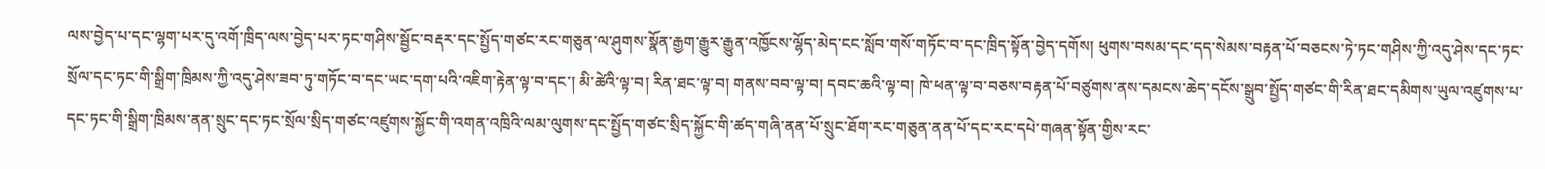ལས་བྱེད་པ་དང་ལྷག་པར་དུ་འགོ་ཁྲིད་ལས་བྱེད་པར་ཏང་གཤིས་སྦྱོང་བརྡར་དང་སྤྱོད་གཙང་རང་གཅུན་ལ་ཤུགས་སྣོན་རྒྱག་རྒྱུར་རྒྱུན་འཁྱོངས་ལྷོད་མེད་ངང་སློབ་གསོ་གཏོང་བ་དང་ཁྲིད་སྟོན་བྱེད་དགོས། ཕུགས་བསམ་དང་དད་སེམས་བརྟན་པོ་བཅངས་ཏེ་ཏང་གཤིས་ཀྱི་འདུ་ཤེས་དང་ཏང་སྲོལ་དང་ཏང་གི་སྒྲིག་ཁྲིམས་ཀྱི་འདུ་ཤེས་ཟབ་ཏུ་གཏོང་བ་དང་ཡང་དག་པའི་འཇིག་རྟེན་ལྟ་བ་དང་། མི་ཚེའི་ལྟ་བ། རིན་ཐང་ལྟ་བ། གནས་བབ་ལྟ་བ། དབང་ཆའི་ལྟ་བ། ཁེ་ཕན་ལྟ་བ་བཅས་བརྟན་པོ་བཙུགས་ནས་དམངས་ཆེད་དངོས་སྒྲུབ་སྤྱོད་གཙང་གི་རིན་ཐང་དམིགས་ཡུལ་འཛུགས་པ་དང་ཏང་གི་སྒྲིག་ཁྲིམས་ནན་སྲུང་དང་ཏང་སྲོལ་སྲིད་གཙང་འཛུགས་སྐྱོང་གི་འགན་འཁྲིའི་ལམ་ལུགས་དང་སྤྱོད་གཙང་སྲིད་སྐྱོང་གི་ཚད་གཞི་ནན་པོ་སྲུང་ཐོག་རང་གཅུན་ནན་པོ་དང་རང་དཔེ་གཞན་སྟོན་གྱིས་རང་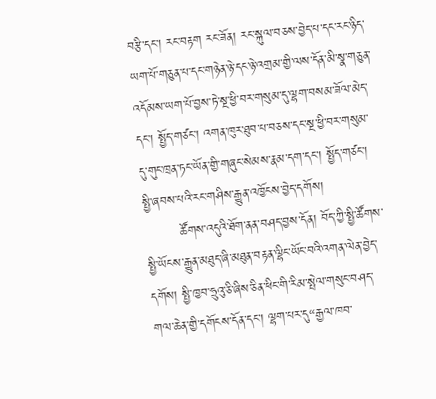བརྩི་དང་། རང་བརྟག རང་ཟོན། རང་སྐུལ་བཅས་བྱེད་པ་དང་རང་ཉིད་ཡག་པོ་གཅུན་པ་དང་གཉེན་ཉེ་དང་ཉེ་འགྲམ་གྱི་ལས་དོན་མི་སྣ་གཅུན་འདོམས་ཡག་པོ་བྱས་ཏེ་སྔ་ཕྱི་བར་གསུམ་དུ་ལྷག་བསམ་ཟོལ་མེད་དང་། སྤྱོད་གཙང་། འགན་ཁུར་ཐུབ་པ་བཅས་དང་སྔ་ཕྱི་བར་གསུམ་དུ་གུང་ཁྲན་ཏང་ཡོན་གྱི་གཞུང་སེམས་རྣམ་དག་དང་། སྤྱོད་གཙང་། སྤྱི་ཞབས་པའི་རང་གཤིས་རྒྱུན་འཁྱོངས་བྱེད་དགོས།
        ཚོགས་འདུའི་ཐོག་ནན་བཤད་བྱས་དོན། བོད་ཀྱི་སྤྱི་ཚོགས་སྤྱི་ཡོངས་རྒྱུན་མཐུད་ཞི་མཐུན་བརྟན་ལྷིང་ཡོང་བའི་འགན་ལེན་བྱེད་དགོས། སྤྱི་ཁྱབ་ཧྲུའུ་ཅི་ཞིས་ཅིན་ཕིང་གི་རིམ་སྤེལ་གསུང་བཤད་གལ་ཆེན་གྱི་དགོངས་དོན་དང་། ལྷག་པར་དུ“རྒྱལ་ཁབ་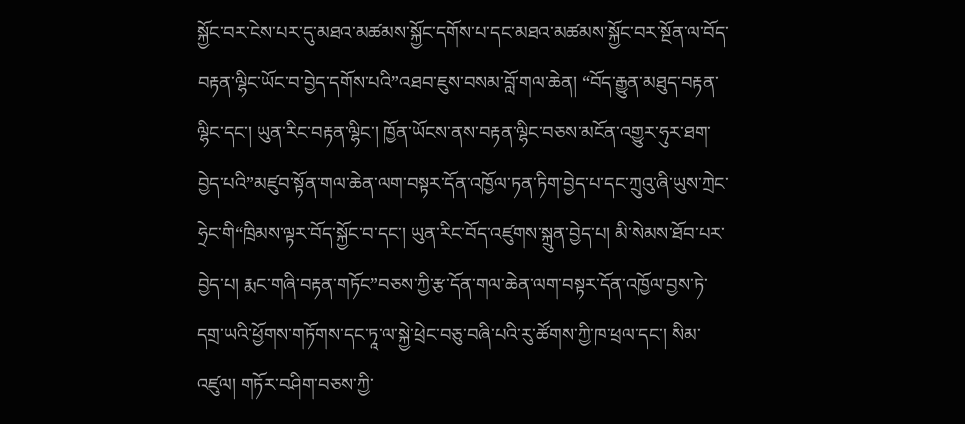སྐྱོང་བར་ངེས་པར་དུ་མཐའ་མཚམས་སྐྱོང་དགོས་པ་དང་མཐའ་མཚམས་སྐྱོང་བར་སྔོན་ལ་བོད་བརྟན་ལྷིང་ཡོང་བ་བྱེད་དགོས་པའི”འཐབ་ཇུས་བསམ་བློ་གལ་ཆེན། “བོད་རྒྱུན་མཐུད་བརྟན་ལྷིང་དང་། ཡུན་རིང་བརྟན་ལྷིང་། ཁྱོན་ཡོངས་ནས་བརྟན་ལྷིང་བཅས་མངོན་འགྱུར་ཧུར་ཐག་བྱེད་པའི”མཛུབ་སྟོན་གལ་ཆེན་ལག་བསྟར་དོན་འཁྱོལ་ཏན་ཏིག་བྱེད་པ་དང་ཀྲུའུ་ཞི་ཡུས་ཀྲེང་ཧྲེང་གི“ཁྲིམས་ལྟར་བོད་སྐྱོང་བ་དང་། ཡུན་རིང་བོད་འཛུགས་སྐྲུན་བྱེད་པ། མི་སེམས་ཐོབ་པར་བྱེད་པ། རྨང་གཞི་བརྟན་གཏོང”བཅས་ཀྱི་རྩ་དོན་གལ་ཆེན་ལག་བསྟར་དོན་འཁྱོལ་བྱས་ཏེ་དགྲ་ཡའི་ཕྱོགས་གཏོགས་དང་ཏཱ་ལ་སྐྱེ་ཕྲེང་བཅུ་བཞི་པའི་རུ་ཚོགས་ཀྱི་ཁ་ཕྲལ་དང་། སིམ་འཛུལ། གཏོར་བཤིག་བཅས་ཀྱི་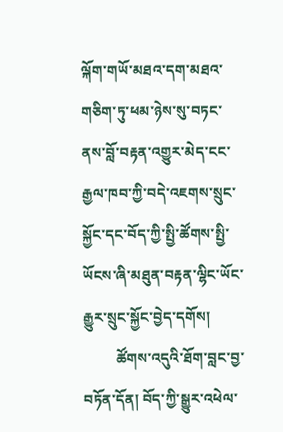ལྐོག་གཡོ་མཐའ་དག་མཐའ་གཅིག་ཏུ་ཕམ་ཉེས་སུ་བཏང་ནས་བློ་བརྟན་འགྱུར་མེད་ངང་རྒྱལ་ཁབ་ཀྱི་བདེ་འཇགས་སྲུང་སྐྱོང་དང་བོད་ཀྱི་སྤྱི་ཚོགས་སྤྱི་ཡོངས་ཞི་མཐུན་བརྟན་ལྷིང་ཡོང་རྒྱུར་སྲུང་སྐྱོང་བྱེད་དགོས།
         ཚོགས་འདུའི་ཐོག་བླང་བྱ་བཏོན་དོན། བོད་ཀྱི་སྒྱུར་འཕེལ་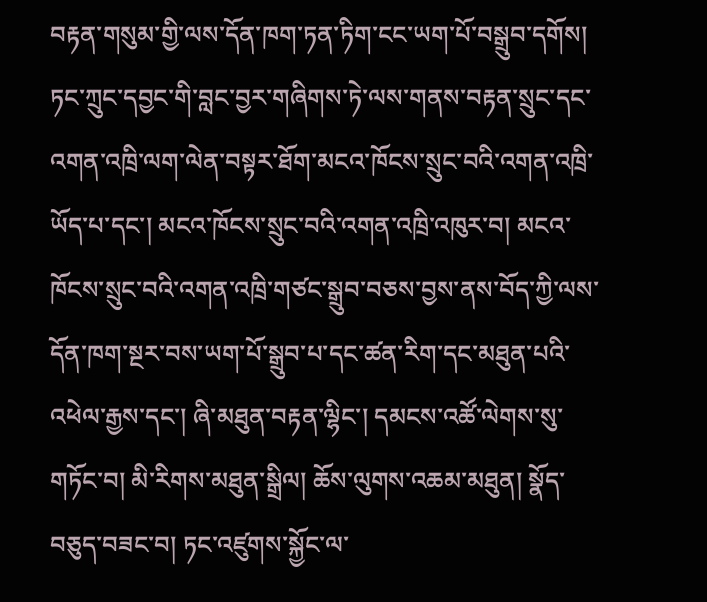བརྟན་གསུམ་གྱི་ལས་དོན་ཁག་ཏན་ཏིག་ངང་ཡག་པོ་བསྒྲུབ་དགོས། ཏང་ཀྲུང་དབྱང་གི་བླང་བྱར་གཞིགས་ཏེ་ལས་གནས་བརྟན་སྲུང་དང་འགན་འཁྲི་ལག་ལེན་བསྟར་ཐོག་མངའ་ཁོངས་སྲུང་བའི་འགན་འཁྲི་ཡོད་པ་དང་། མངའ་ཁོངས་སྲུང་བའི་འགན་འཁྲི་འཁུར་བ། མངའ་ཁོངས་སྲུང་བའི་འགན་འཁྲི་གཙང་སྒྲུབ་བཅས་བྱས་ནས་བོད་ཀྱི་ལས་དོན་ཁག་སྔར་བས་ཡག་པོ་སྒྲུབ་པ་དང་ཚན་རིག་དང་མཐུན་པའི་འཕེལ་རྒྱས་དང་། ཞི་མཐུན་བརྟན་ལྷིང་། དམངས་འཚོ་ལེགས་སུ་གཏོང་བ། མི་རིགས་མཐུན་སྒྲིལ། ཆོས་ལུགས་འཆམ་མཐུན། སྣོད་བཅུད་བཟང་བ། ཏང་འཛུགས་སྐྱོང་ལ་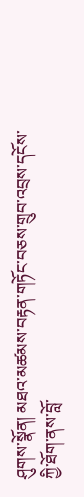ཤུགས་སྣོན། མཐའ་མཚམས་བརྟན་གཏོང་བཅས་གྲུབ་འབྲས་དངོས་ཀྱི་ཐོག་ནས་བློ་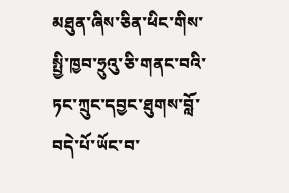མཐུན་ཞིས་ཅིན་ཕིང་གིས་སྤྱི་ཁྱབ་ཧྲུའུ་ཅི་གནང་བའི་ཏང་ཀྲུང་དབྱང་ཐུགས་བློ་བདེ་པོ་ཡོང་བ་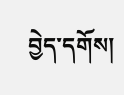བྱེད་དགོས།